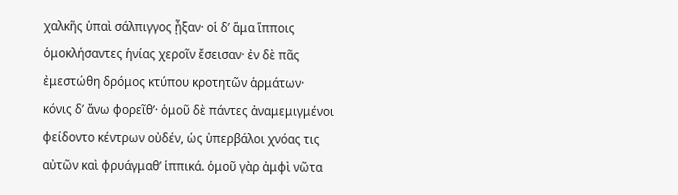χαλκῆς ὑπαὶ σάλπιγγος ᾖξαν· οἱ δʼ ἅμα ἵπποις ὁμοκλήσαντες ἡνίας χεροῖν ἔσεισαν· ἐν δὲ πᾶς ἐμεστώθη δρόμος κτύπου κροτητῶν ἁρμάτων· κόνις δʼ ἄνω φορεῖθʼ· ὁμοῦ δὲ πάντες ἀναμεμιγμένοι φείδοντο κέντρων οὐδέν, ὡς ὑπερβάλοι χνόας τις αὐτῶν καὶ φρυάγμαθʼ ἱππικά. ὁμοῦ γὰρ ἀμφὶ νῶτα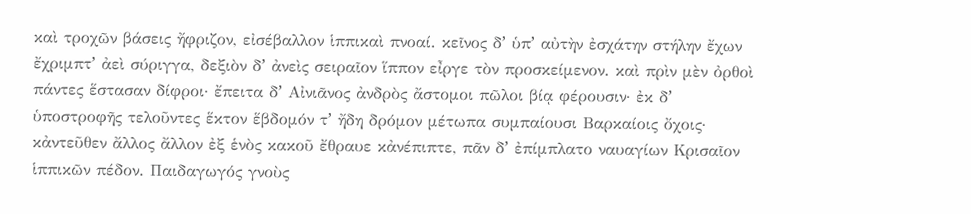καὶ τροχῶν βάσεις ἤφριζον, εἰσέβαλλον ἱππικαὶ πνοαί. κεῖνος δʼ ὑπʼ αὐτὴν ἐσχάτην στήλην ἔχων ἔχριμπτʼ ἀεὶ σύριγγα, δεξιὸν δʼ ἀνεὶς σειραῖον ἵππον εἶργε τὸν προσκείμενον. καὶ πρὶν μὲν ὀρθοὶ πάντες ἕστασαν δίφροι· ἔπειτα δʼ Αἰνιᾶνος ἀνδρὸς ἄστομοι πῶλοι βίᾳ φέρουσιν· ἐκ δʼ ὑποστροφῆς τελοῦντες ἕκτον ἕβδομόν τʼ ἤδη δρόμον μέτωπα συμπαίουσι Βαρκαίοις ὄχοις· κἀντεῦθεν ἄλλος ἄλλον ἐξ ἑνὸς κακοῦ ἔθραυε κἀνέπιπτε, πᾶν δʼ ἐπίμπλατο ναυαγίων Κρισαῖον ἱππικῶν πέδον. Παιδαγωγός γνοὺς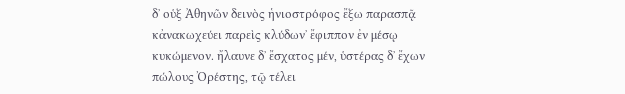δʼ οὑξ Ἀθηνῶν δεινὸς ἡνιοστρόφος ἔξω παρασπᾷ κἀνακωχεύει παρεὶς κλύδωνʼ ἔφιππον ἐν μέσῳ κυκώμενον. ἤλαυνε δʼ ἔσχατος μέν, ὑστέρας δʼ ἔχων πώλους Ὀρέστης, τῷ τέλει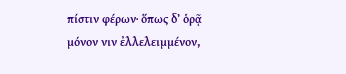πίστιν φέρων· ὅπως δʼ ὁρᾷ μόνον νιν ἐλλελειμμένον,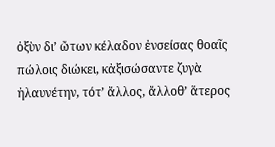ὀξὺν διʼ ὤτων κέλαδον ἐνσείσας θοαῖς πώλοις διώκει, κἀξισώσαντε ζυγὰ ἠλαυνέτην, τότʼ ἄλλος, ἄλλοθʼ ἅτερος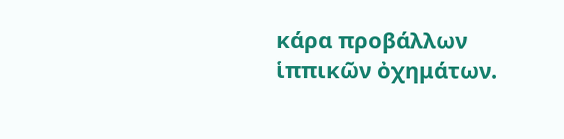κάρα προβάλλων ἱππικῶν ὀχημάτων.